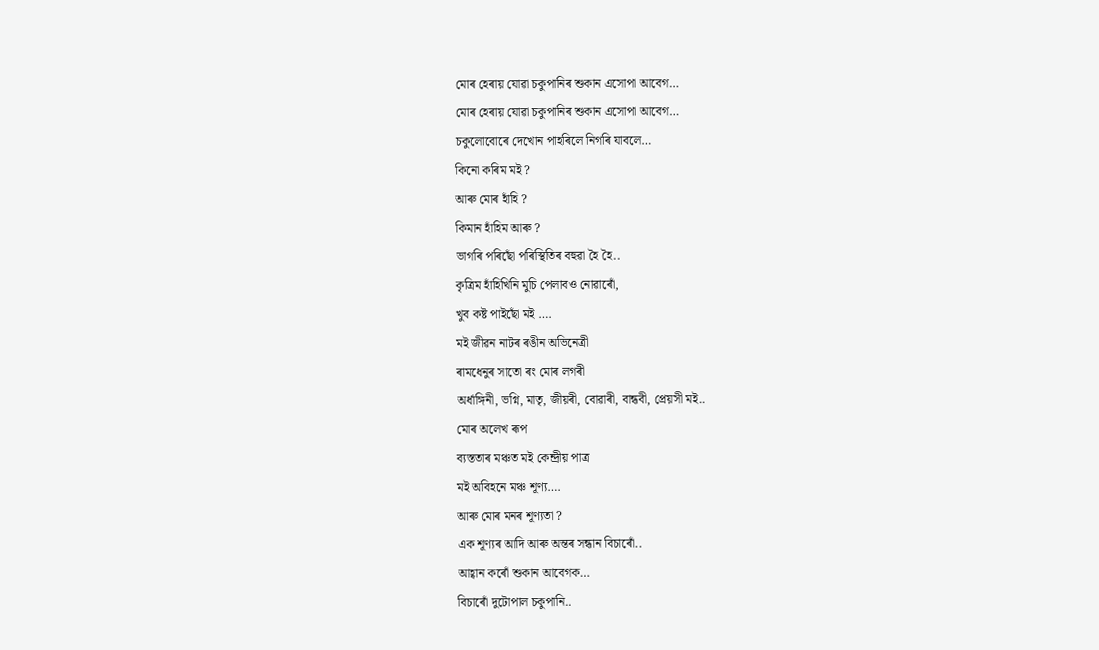মোৰ হেৰায় যোৱা চকুপানিৰ শুকান এসোপা আবেগ…
মোৰ হেৰায় যোৱা চকুপানিৰ শুকান এসোপা আবেগ…
চকুলোবোৰে দেখোন পাহৰিলে নিগৰি যাবলে…
কিনো কৰিম মই ?
আৰু মোৰ হাঁহি ?
কিমান হাঁহিম আৰু ?
ভাগৰি পৰিছোঁ পৰিস্থিতিৰ বহুৱা হৈ হৈ..
কৃত্রিম হাঁহিখিনি মুচি পেলাবও নোৱাৰোঁ,
খুব কষ্ট পাইছোঁ মই ….
মই জীৱন নাটৰ ৰঙীন অভিনেত্রী
ৰামধেনুৰ সাতো ৰং মোৰ লগৰী
অর্ধাঙ্গিনী, ভগ্নি, মাতৃ, জীয়ৰী, বোৱাৰী, বান্ধবী, প্রেয়সী মই..
মোৰ অলেখ ৰূপ
ব্যস্ততাৰ মঞ্চত মই কেন্দ্রীয় পাত্র
মই অবিহনে মঞ্চ শূণ্য….
আৰু মোৰ মনৰ শূণ্যতা ?
এক শূণ্যৰ আদি আৰু অন্তৰ সন্ধান বিচাৰোঁ..
আহ্বান কৰোঁ শুকান আবেগক…
বিচাৰোঁ দুটোপাল চকুপানি..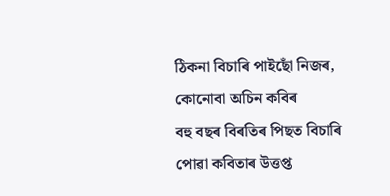ঠিকনা বিচাৰি পাইছোঁ নিজৰ,
কোনোবা অচিন কবিৰ
বহু বছৰ বিৰতিৰ পিছত বিচাৰি পোৱা কবিতাৰ উত্তপ্ত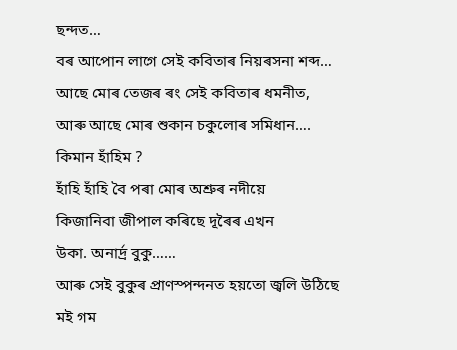ছন্দত…
বৰ আপোন লাগে সেই কবিতাৰ নিয়ৰসনা শব্দ…
আছে মোৰ তেজৰ ৰং সেই কবিতাৰ ধমনীত,
আৰু আছে মোৰ শুকান চকুলোৰ সমিধান….
কিমান হাঁহিম ?
হাঁহি হাঁহি বৈ পৰা মোৰ অশ্রুৰ নদীয়ে
কিজানিবা জীপাল কৰিছে দূৰৈৰ এখন
উকা. অনাৰ্দ্ৰ বুকু……
আৰু সেই বুকুৰ প্রাণস্পন্দনত হয়তো জ্বলি উঠিছে
মই গম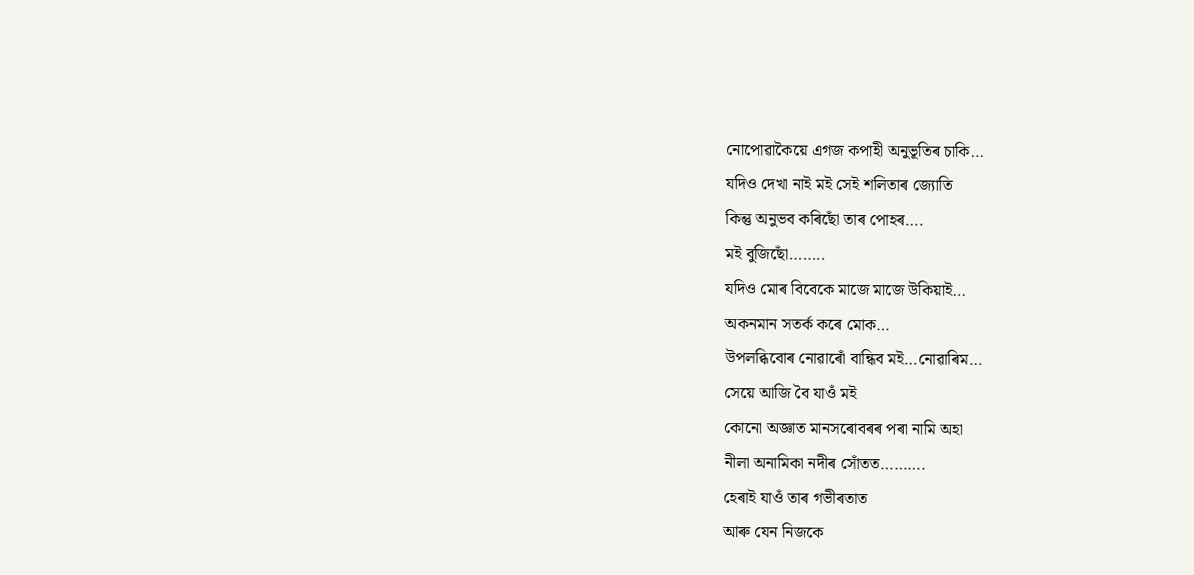নোপোৱাকৈয়ে এগজ কপাহী অনুভূতিৰ চাকি…
যদিও দেখা নাই মই সেই শলিতাৰ জ্যোতি
কিন্তু অনুভব কৰিছোঁ তাৰ পোহৰ….
মই বুজিছোঁ……..
যদিও মোৰ বিবেকে মাজে মাজে উকিয়াই…
অকনমান সতর্ক কৰে মোক…
উপলব্ধিবোৰ নোৱাৰোঁ বান্ধিব মই…নোৱাৰিম…
সেয়ে আজি বৈ যাওঁ মই
কোনো অজ্ঞাত মানসৰোবৰৰ পৰা নামি অহা
নীলা অনামিকা নদীৰ সোঁতত……….
হেৰাই যাওঁ তাৰ গভীৰতাত
আৰু যেন নিজকে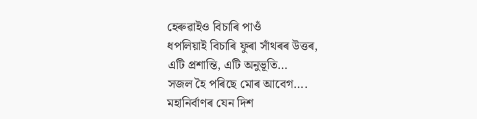হেৰুৱাইও বিচাৰি পাওঁ
ধপলিয়াই বিচাৰি ফুৰা সাঁথৰৰ উত্তৰ,
এটি প্রশান্তি, এটি অনুভূতি…
সজল হৈ পৰিছে মোৰ আবেগ….
মহানির্বাণৰ যেন দিশ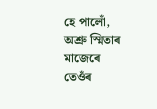হে পালোঁ,
অশ্রু স্মিতাৰ মাজেৰে তেওঁৰ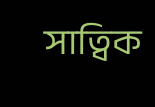সাত্বিক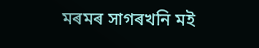মৰমৰ সাগৰখনি মই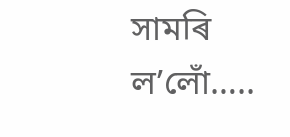সামৰি ল’লোঁ…..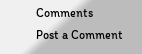Comments
Post a Comment